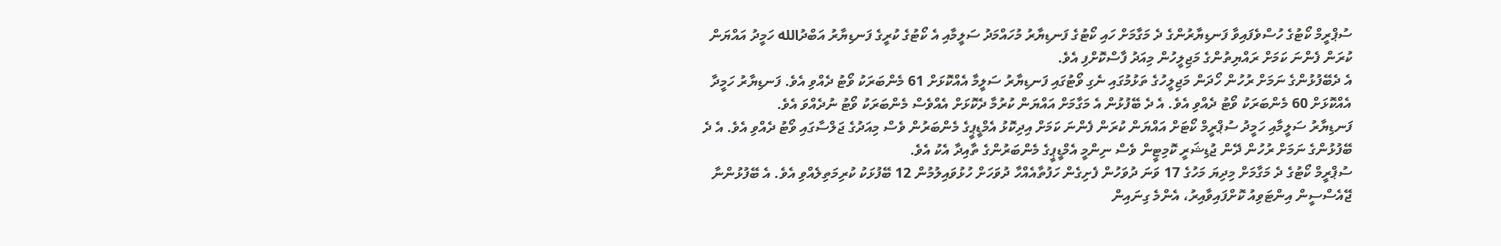ސުޕްރީމް ކޯޓުގެ ހުސްވެފައިވާ ފަނޑިޔާރުންގެ ދެ މަގާމަށް ހައި ކޯޓުގެ ފަނޑިޔާރު މުހައްމަދު ސަލީމާއި އެ ކޯޓުގެ ކުރީގެ ފަނޑިޔާރު އަބްދުالله ހަމީދު އައްޔަން ކުރަން ފެންނަ ކަމަށް ރައްޔިތުންގެ މަޖިލީހުން މިއަދު ފާސްކޮށްފި އެވެ.
އެ ދެބޭފުޅުންގެ ނަމަށް ރުހުން ހޯދަން މަޖިލީހުގެ ތަޅުމުގައި ނެގި ވޯޓުގައި ފަނޑިޔާރު ސަލީމާ އެއްކޮޅަށް 61 މެންބަރަކު ވޯޓު ދެއްވި އެވެ. ފަނޑިޔާރު ހަމީދާ އެއްކޮޅަށް 60 މެންބަރަކު ވޯޓު ދެއްވި އެވެ. އެ ދެ ބޭފުޅުން އެ މަގާމަށް އައްޔަން ކުރުމާ ދެކޮޅަށް އެއްވެސް މެންބަރަކު ވޯޓު ނުދެއްވަ އެވެ.
ފަނޑިޔާރު ސަލީމާއި ހަމީދު ސުޕްރީމް ކޯޓަށް އައްޔަން ކުރަން ފެންނަ ކަމަށް އިދިކޮޅު އެމްޑީޕީގެ މެންބަރުން ވެސް މިއަދުގެ ޖަލްސާގައި ވޯޓު ދެއްވި އެވެ. އެ ދެ ބޭފުޅުންގެ ނަމަށް ރުހުން ދޭން ޖުޑިޝަރީ ކޮމިޓީން ވެސް ނިންމީ އެމްޑީޕީގެ މެންބަރުންގެ ތާއިދާ އެކު އެވެ.
ސުޕްރީމް ކޯޓުގެ ދެ މަގާމަށް މިދިޔަ މަހުގެ 17 ވަނަ ދުވަހުން ފެށިގެން ހަފުތާއެއްހާ ދުވަހަށް ހުޅުވައިލުމުން 12 ބޭފުޅަކު ކުރިމަތިލެއްވި އެވެ. އެ ބޭފުޅުންނާ ޖޭއެސްސީން އިންޓަވިއު ކޮށްފައިވާއިރު، އެންމެ ގިނައިން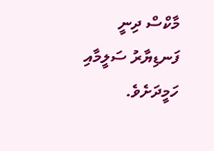މާކްސް ދިނީ ފަނޑިޔާރު ސަލީމާއި ހަމީދަށެވެ.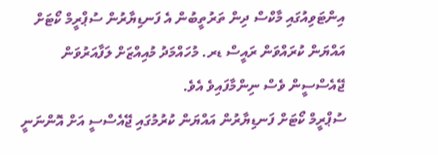އިންޓަވިއުގައި މާކްސް ދިން ތަރުތީބުން އެ ފަނޑިޔާރުން ސުޕްރީމް ކޯޓަށް އައްޔަން ކުރައްވަން ރައީސް ޑރ. މުހައްމަދު މުއިއްޒަށް ލަފާއަރުވަން ޖޭއެސްސީން ވެސް ނިންމާފައިވެ އެވެ.
ސުޕްރީމް ކޯޓަށް ފަނޑިޔާރުން އައްޔަން ކުރުމުގައި ޖޭއެސްސީ އަށް އޮންނަނީ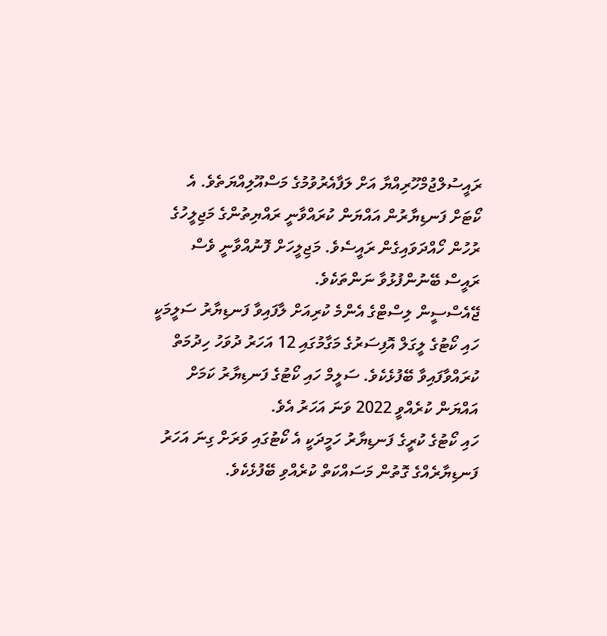ރައީސުލްޖުމްހޫރިއްޔާ އަށް ލަފާއެރުވުމުގެ މަސްއޫލިއްޔަތެވެ. އެ ކޯޓަށް ފަނޑިޔާރުން އައްޔަން ކުރައްވާނީ ރައްޔިތުންގެ މަޖިލީހުގެ ރުހުން ހޯއްދަވައިގެން ރައީސެވެ. މަޖިލީހަށް ފޮނުއްވާނީ ވެސް ރައީސް ބޭނުންފުޅުވާ ނަންތަކެވެ.
ޖޭއެސްސީން ލިސްޓްގެ އެންމެ ކުރިއަށް ލާފައިވާ ފަނޑިޔާރު ސަލީމަކީ ހައި ކޯޓުގެ ލީގަލް އޮފިސަރުގެ މަގާމުގައި 12 އަހަރު ދުވަހު ހިދުމަތް ކުރައްވާފައިވާ ބޭފުޅެކެވެ. ސަލީމް ހައި ކޯޓުގެ ފަނޑިޔާރު ކަމަށް އައްޔަން ކުރެއްވީ 2022 ވަނަ އަހަރު އެވެ.
ހައި ކޯޓުގެ ކުރީގެ ފަނޑިޔާރު ހަމީދަކީ އެ ކޯޓުގައި ވަރަށް ގިނަ އަހަރު ފަނޑިޔާރެއްގެ ގޮތުން މަސައްކަތް ކުރެއްވި ބޭފުޅެކެވެ.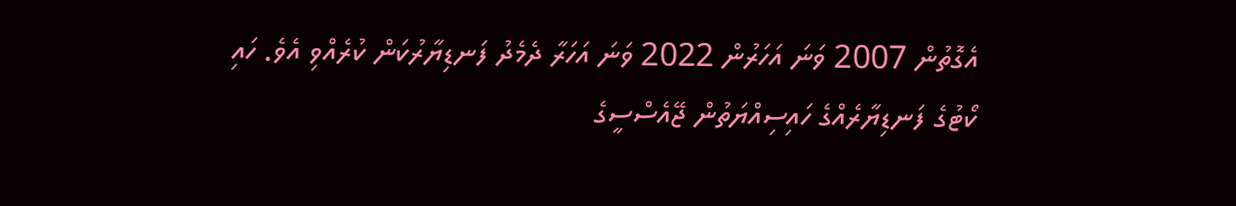އެގޮތުން 2007 ވަނަ އަހަރުން 2022 ވަނަ އަހަރާ ދެމެދު ފަނޑިޔާރުކަން ކުރެއްވި އެވެ. ހައި ކޯޓުގެ ފަނޑިޔާރެއްގެ ހައިސިއްޔަތުން ޖޭއެސްސީގެ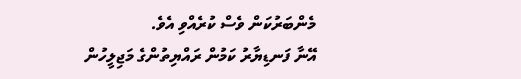މެންބަރުކަން ވެސް ކުރެއްވި އެވެ.
އޭނާ ފަނޑިޔާރު ކަމުން ރައްޔިތުންގެ މަޖިލީހުން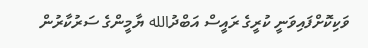ވަކިކޮށްފައިވަނީ ކުރީގެ ރައީސް އަބްދުالله ޔާމީންގެ ސަރުކާރުން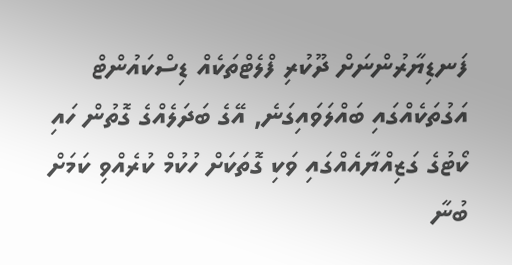ފަނޑިޔާރުންނަށް ދޫކުރި ފްލެޓްތަކެއް ޑިސްކައުންޓް އަގުތަކެއްގައި ބައްލަވައިގަނެ, އޭގެ ބަދަލެއްގެ ގޮތުން ހައި ކޯޓުގެ ގަޒިއްޔާއެއްގައި ވަކި ގޮތަކަށް ހުކުމް ކުރެއްވި ކަމަށް ބުނާ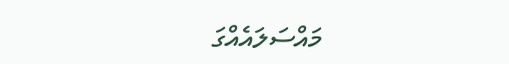މައްސަލައެއްގަ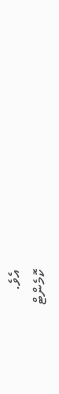އެވެ.
ކޮމެންޓް